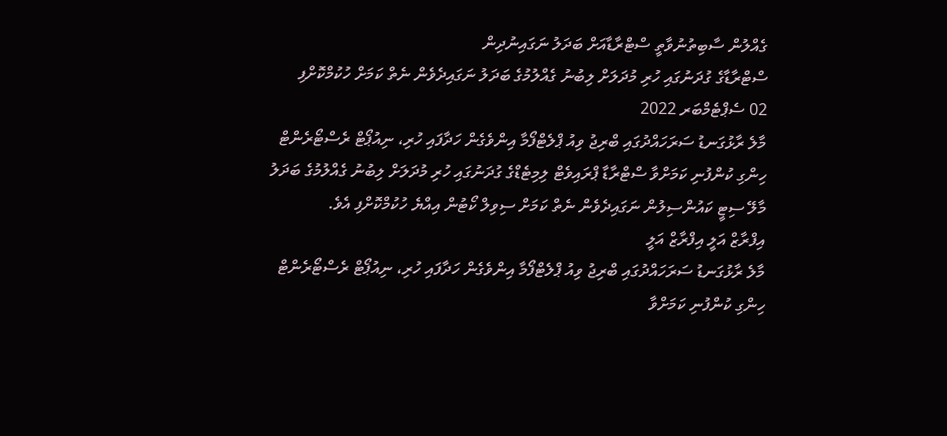ގެއްލުން ސާބިތުނުވާތީ ސްޓްރާޑާއަށް ބަދަލު ނަގައިނުދިން
ސްޓްރާޑާގެ ގުދަނުގައި ހުރި މުދަލަށް ލިބުނު ގެއްލުމުގެ ބަދަލު ނަގައިދެވެން ނެތް ކަމަށް ހުކުމްކޮށްފި
02 ސެޕްޓެމްބަރ 2022
މާލެ ރާޅުގަނޑު ސަރަހައްދުގައި ބްރިޖު ވިއު ޕްލެޓްފޯމާ އިންވެގެން ހަދާފައި ހުރި، ނިއުޕޯޓް ރެސްޓޯރެންޓް ހިންގި ކުންފުނި ކަމަށްވާ ސްޓްރާޑާ ޕްރައިވެޓް ލިމިޓެޑްގެ ގުދަނުގައި ހުރި މުދަލަށް ލިބުނު ގެއްލުމުގެ ބަދަލު މާލޭ ސިޓީ ކައުންސިލުން ނަގައިދެވެން ނެތް ކަމަށް ސިވިލް ކޯޓުން އިއްޔެ ހުކުމްކޮށްފި އެވެ.
އިފްރާޒް އަލީ އިފްރާޒް އަލީ
މާލެ ރާޅުގަނޑު ސަރަހައްދުގައި ބްރިޖު ވިއު ޕްލެޓްފޯމާ އިންވެގެން ހަދާފައި ހުރި، ނިއުޕޯޓް ރެސްޓޯރެންޓް ހިންގި ކުންފުނި ކަމަށްވާ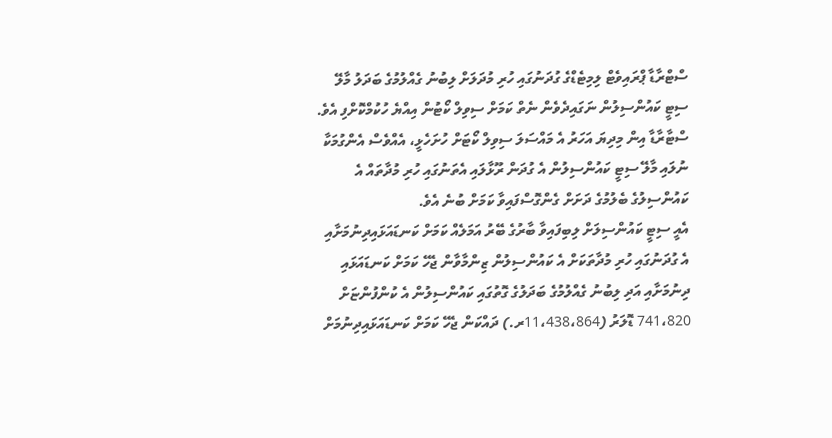ސްޓްރާޑާ ޕްރައިވެޓް ލިމިޓެޑްގެ ގުދަނުގައި ހުރި މުދަލަށް ލިބުނު ގެއްލުމުގެ ބަދަލު މާލޭ ސިޓީ ކައުންސިލުން ނަގައިދެވެން ނެތް ކަމަށް ސިވިލް ކޯޓުން އިއްޔެ ހުކުމްކޮށްފި އެވެ.
ސްޓާރާޑާ އިން މިދިޔަ އަހަރު އެ މައްސަލަ ސިވިލް ކޯޓަށް ހުށަހެޅީ، އެއްވެސް އެންގުމަކާ ނުލައި މާލޭ ސިޓީ ކައުންސިލުން އެ ގުދަން ރޫޅާލައި އެތަނުގައި ހުރި މުދާތައް އެ ކައުންސިލުގެ ބެލުމުގެ ދަށަށް ގެންގޮސްފައިވާ ކަމަށް ބުނެ އެވެ.
އެއީ ސިޓީ ކައުންސިލަށް ލިބިފައިވާ ބާރުގެ ބޭރު އަމަލެއް ކަމަށް ކަނޑައަޅައިދިނުމަށާއި އެ ގުދަނުގައި ހުރި މުދާތަކަށް އެ ކައުންސިލުން ޒިންމާވާން ޖެހޭ ކަމަށް ކަނޑައަޅައި ދިނުމަށާއި އަދި ލިބުނު ގެއްލުމުގެ ބަދަލުގެ ގޮތުގައި ކައުންސިލުން އެ ކުންފުންޏަށް 741،820 ޑޮލަރު (11،438،864ރ.) ދައްކަން ޖެހޭ ކަމަށް ކަނޑައަޅައިދިނުމަށް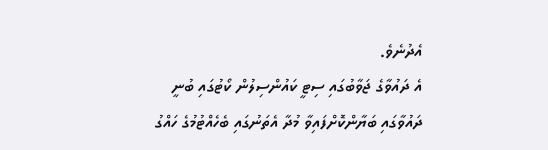އެދުނެވެ.
އެ ދައުވާގެ ޖަވާބުގައި ސިޓީ ކައުންސިލުން ކޯޓުގައި ބުނީ ދައުވާގައި ބަޔާންކޮށްފައިވާ މުދާ އެތަނުގައި ބެހެއްޓުމުގެ ހައްގު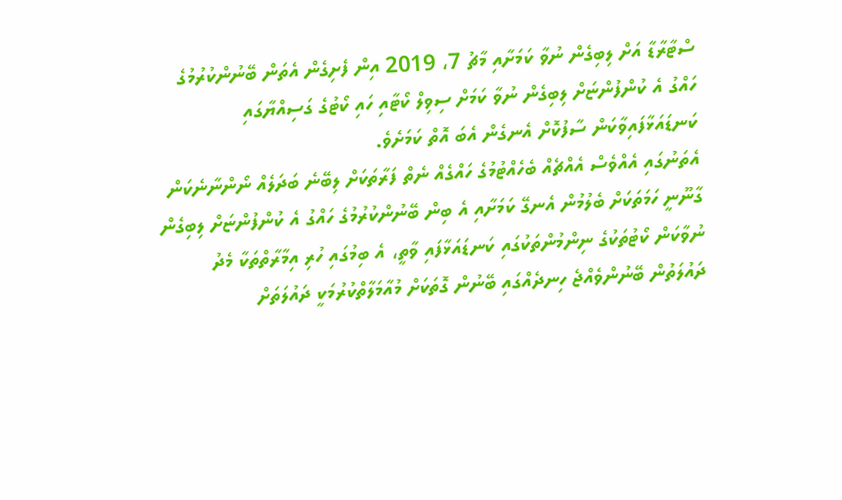ސްޓާރާޑާ އަށް ލިބިގެން ނުވާ ކަމަށާއި މާޗު 7، 2019 އިން ފެށިގެން އެތަން ބޭނުންކުރުމުގެ ހައްގު އެ ކުންފުންޏަށް ލިބިގެން ނުވާ ކަމަށް ސިވިލް ކޯޓާއި ހައި ކޯޓުގެ ގަސިއްޔާގައި ކަނޑައަޅާފައިވާކަން ސާފުކޮށް އެނގެން އެބަ އޮތް ކަމަށެވެ.
އެތަނުގައި އެއްވެސް އެއްޗެއް ބެހެއްޓުމުގެ ހައްގެއް ނެތް ފަރާތަކަށް ލިބޭނެ ބަދަލެއް ނޯންނާނެކަން ގާނޫނީ ހަމަތަކަށް ބެލުމުން އެނގޭ ކަމަށާއި އެ ބިން ބޭނުންކުރުމުގެ ހައްގު އެ ކުންފުންޏަށް ލިބިގެން ނުވާކަން ކޯޓުތަކުގެ ނިންމުންތަކުގައި ކަނޑައަޅާފައި ވާތީ، އެ ބިމުގައި ހުރި އިމާރާތްތަކާ މެދު ދައުލަތުން ބޭނުންވެއްޖެ ހިނދެއްގައި ބޭނުން ގޮތަކަށް މުއާމަލާތްކުރުމަކީ ދައުލަތަށް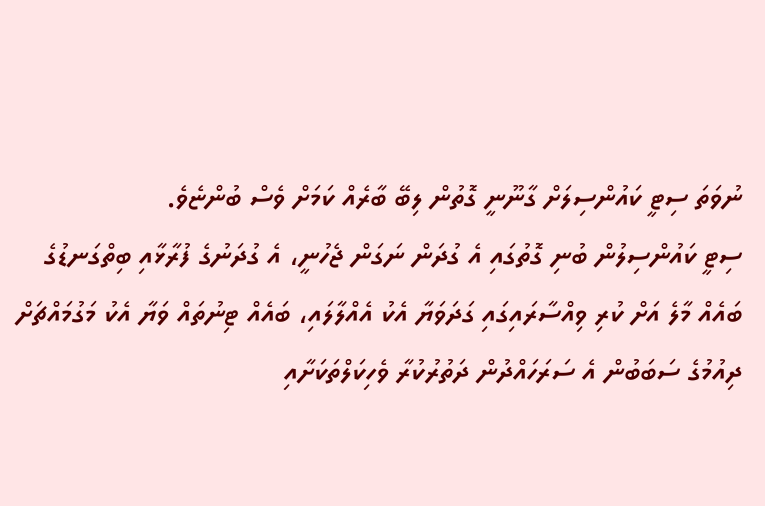ނުވަތަ ސިޓީ ކައުންސިލަށް ގާނޫނީ ގޮތުން ލިބޭ ބާރެއް ކަމަށް ވެސް ބުންޏެވެ.
ސިޓީ ކައުންސިލުން ބުނި ގޮތުގައި އެ ގުދަން ނަގަން ޖެހުނީ، އެ ގުދަނުގެ ފުރާޅާއި ބިތްގަނޑުގެ ބައެއް މާލެ އަށް ކުރި ވިއްސާރައިގައި ގަދަވަޔާ އެކު އެއްލާލައި، ބައެއް ޓިނުތައް ވަޔާ އެކު މަގުމައްޗަށް ދިއުމުގެ ސަބަބުން އެ ސަރަހައްދުން ދަތުރުކުރާ ވެހިކަލްތަކަށާއި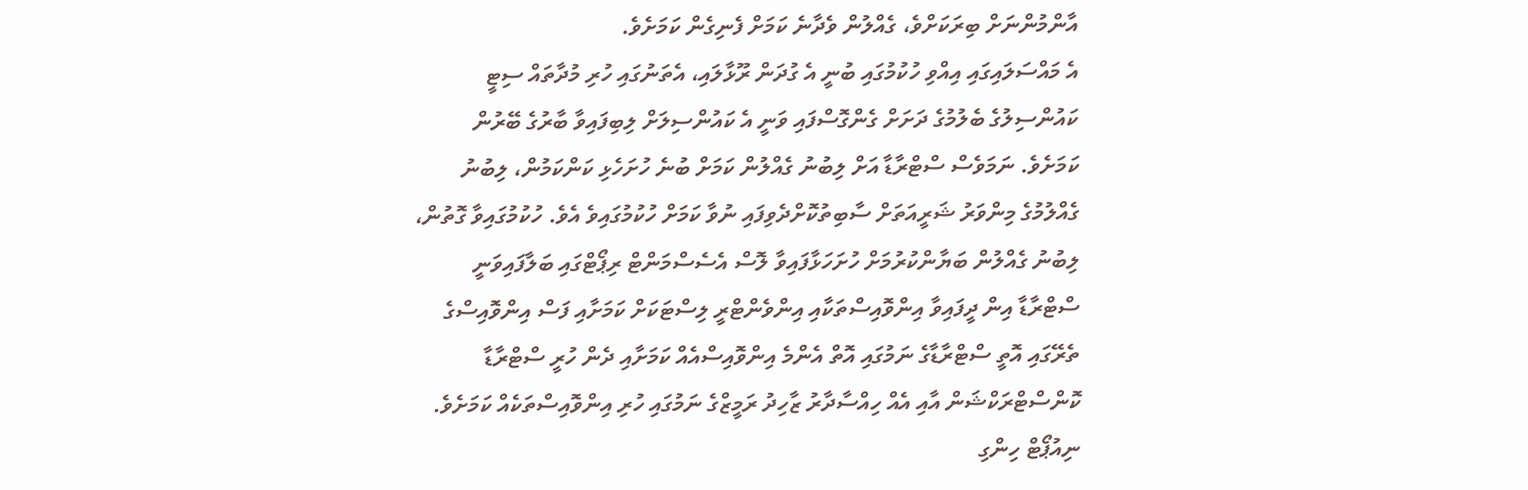އާންމުންނަށް ބިރަކަށްވެ، ގެއްލުން ވެދާނެ ކަމަށް ފެނިގެން ކަމަށެވެ.
އެ މައްސަލައިގައި އިއްވި ހުކުމުގައި ބުނީ އެ ގުދަން ރޫޅާލައި، އެތަނުގައި ހުރި މުދާތައް ސިޓީ ކައުންސިލުގެ ބެލުމުގެ ދަށަށް ގެންގޮސްފައި ވަނީ އެ ކައުންސިލަށް ލިބިފައިވާ ބާރުގެ ބޭރުން ކަމަށެވެ. ނަމަވެސް ސްޓްރާޑާ އަށް ލިބުނު ގެއްލުން ކަމަށް ބުނެ ހުށަހެޅި ކަންކަމުން، ލިބުނު ގެއްލުމުގެ މިންވަރު ޝަރީއަތަށް ސާބިތުކޮށްދެވިފައި ނުވާ ކަމަށް ހުކުމުގައިވެ އެވެ. ހުކުމުގައިވާ ގޮތުން، ލިބުނު ގެއްލުން ބަޔާންކުރުމަށް ހުށަހަޅާފައިވާ ލޮސް އެސެސްމަންޓް ރިޕޯޓްގައި ބަލާފައިވަނީ ސްޓްރާޑާ އިން ދީފައިވާ އިންވޮއިސްތަކާއި އިންވެންޓްރީ ލިސްޓަކަށް ކަމަށާއި ފަސް އިންވޮއިސްގެ ތެރޭގައި އޮތީ ސްޓްރާޑާގެ ނަމުގައި އޮތް އެންމެ އިންވޮއިސްއެއް ކަމަށާއި ދެން ހުރީ ސްޓްރާޑާ ކޮންސްޓްރަކްޝަން އާއި އެއް ހިއްސާދާރު ޒާހިދު ރަމީޒްގެ ނަމުގައި ހުރި އިންވޮއިސްތަކެއް ކަމަށެވެ.
ނިއުޕޯޓް ހިންގި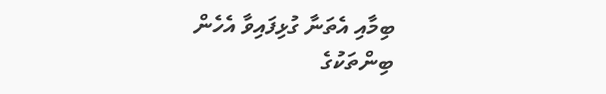ބިމާއި އެތަނާ ގުޅިފައިވާ އެހެން ބިންތަކުގެ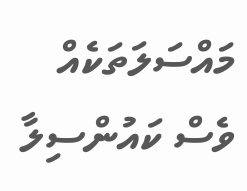މައްސަލަތަކެއް ވެސް ކައުންސިލާ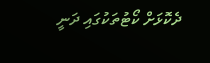ދެކޮޅަށް ކޯޓުތަކުގައި ދަނީ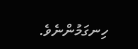ހިނގަމުންނެވެ.